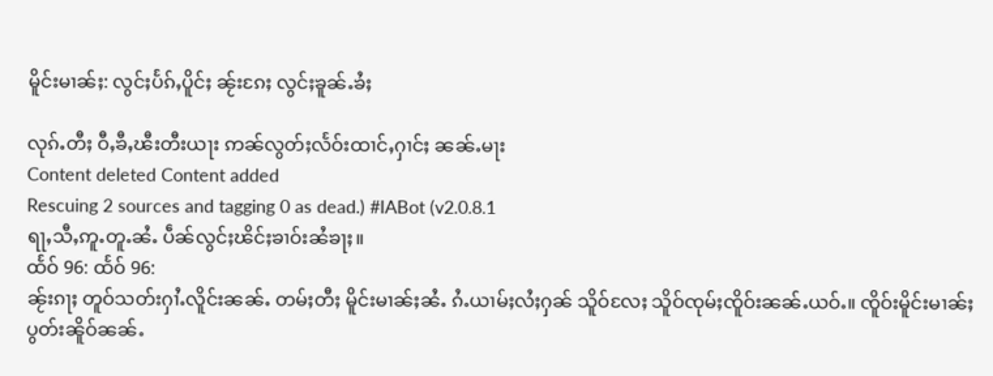မိူင်းမၢၼ်ႈ: လွင်ႈပႅၵ်ႇပိူင်ႈ ၼႂ်းၵႄႈ လွင်ႈၶူၼ်ႉၶႆႈ

လုၵ်ႉတီႈ ဝီႇၶီႇၽီးတီးယႃး ဢၼ်လွတ်ႈလႅဝ်းထၢင်ႇႁၢင်ႈ ၼၼ်ႉမႃး
Content deleted Content added
Rescuing 2 sources and tagging 0 as dead.) #IABot (v2.0.8.1
ရႃႇသီႇဢူႉတူႉၼႆႉ ပဵၼ်လွင်ႈၽိင်ႈၶၢဝ်းၼႆၶႃႈ။
ထႅဝ် 96: ထႅဝ် 96:
ၼႂ်းၵႃႈ တူဝ်သတ်းႁၢႆႉလိူင်းၼၼ်ႉ တမ်ႈတီႈ မိူင်းမၢၼ်ႈၼႆႉ ၵႆႉယၢမ်ႈလႆႈႁၼ် သိူဝ်လႄႈ သိူဝ်ၸုမ်ႈၸိူဝ်းၼၼ်ႉယဝ်ႉ။ ၸိူဝ်းမိူင်းမၢၼ်ႈ ပွတ်းၼိူဝ်ၼၼ်ႉ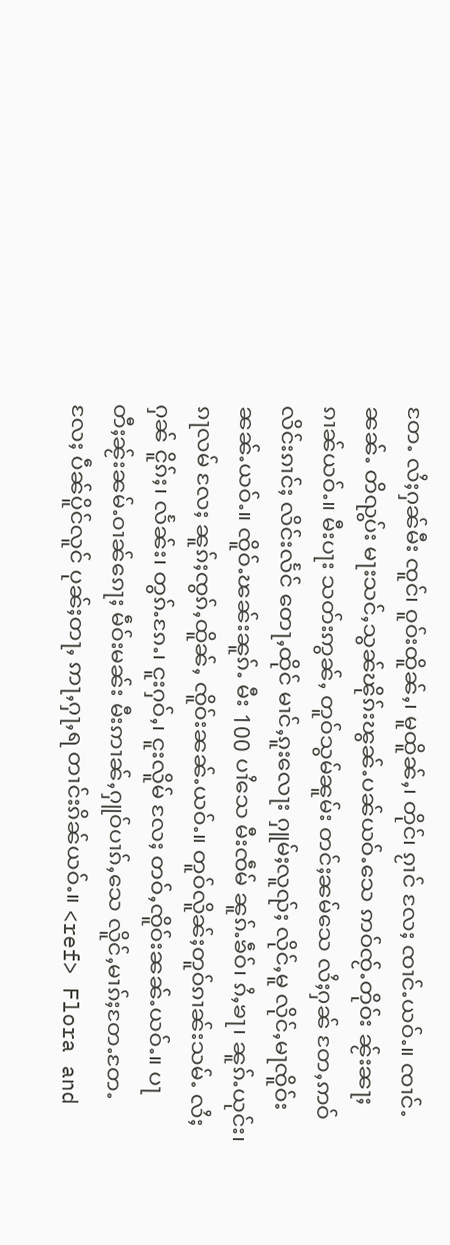တႄႉ လႆႈႁၼ်မီး ၸူင်၊ ဝူဝ်းထိူၼ်ႇ၊ မူထိူၼ်ႇ၊ တိုင်၊ ၵႂၢင် လႄႈ ၸၢင်ႉယဝ်ႉ။ ၸၢင်ႉၼၼ်ႉ တိၺွပ်း မႃးသင်ႇသွၼ်ၽိုၵ်းၽွၼ်ႉပၼ်ယဝ်ႉသေ ဢဝ်ၸႂ်ႉတိုဝ်း ၼႂ်းၼႃႈၵၢၼ်ယဝ်ႉ။ မီးပႃး သတ်းဢွၼ်ႇ တူဝ်သွမ်ၼူမ်း တင်ႈၼမ်သေ လႆႈႁၼ် တႄႇဢဝ် လိင်းၵၢင်ႈ လိင်းလႅင် တေႃႇထိုင် မၢင်ႇၵူးလေႃး ႁူမ်ႈလူၺ်ႈ လိုင်ႇမူ လိုင်ႇမႃၸိူဝ်းၼၼ်ႉယဝ်ႉ။ ၸိူဝ်ႉၽၼ်းၼူၵ်ႉ မီး 100 ပၢႆသေ မီးၸဵမ် ၼူၵ်ႉၶဵဝ်၊ ၵႆႇၶႃ၊ ၼူၵ်ႉယုင်း၊ ၵႃလမ် လႄႈ ၼူၵ်ႈၸွၵ်ႇထိူၼ်ႇ ၸိူဝ်းၼၼ်ႉယဝ်ႉ။ တူဝ်လိူၼ်ႈတူဝ်ၵၢၼ်းသမ်ႉ လႆႈႁၼ် ငိူၵ်ႈ၊ လႅၼ်း၊ တွၵ်ႉၵႄႉ၊ ငူးႁဝ်ႇ၊ ငူးလိူမ် လႄႈ တဝ်ႇၸိူဝ်းၼၼ်ႉယဝ်ႉ။ ပႃတီႈၼႂ်းၼမ်ႉဝၢၼ်ၵေႃႈ မဵဝ်းမၼ်း မီးဢၢၼ်ႇႁူဝ်ပၢၵ်ႇသေ လိူင်ႇမၢၵ်ႈတႄႉတႄႉလႄႈ ပဵၼ်ပိူင်လူင် ပုၼ်ႈတႃႇ ဢႃႇႁႃႇရ တၢင်းၵိၼ်ယဝ်ႉ။ <ref> Flora and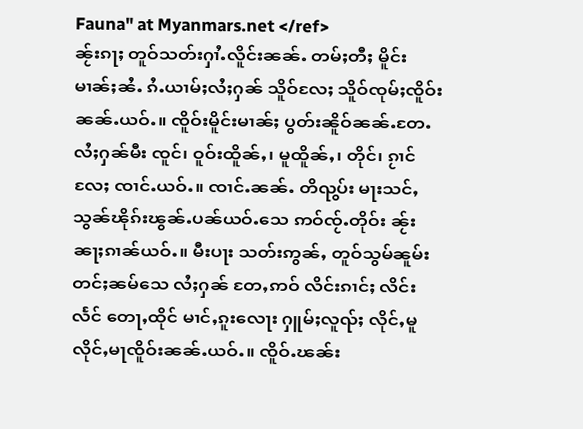Fauna" at Myanmars.net </ref>
ၼႂ်းၵႃႈ တူဝ်သတ်းႁၢႆႉလိူင်းၼၼ်ႉ တမ်ႈတီႈ မိူင်းမၢၼ်ႈၼႆႉ ၵႆႉယၢမ်ႈလႆႈႁၼ် သိူဝ်လႄႈ သိူဝ်ၸုမ်ႈၸိူဝ်းၼၼ်ႉယဝ်ႉ။ ၸိူဝ်းမိူင်းမၢၼ်ႈ ပွတ်းၼိူဝ်ၼၼ်ႉတႄႉ လႆႈႁၼ်မီး ၸူင်၊ ဝူဝ်းထိူၼ်ႇ၊ မူထိူၼ်ႇ၊ တိုင်၊ ၵႂၢင် လႄႈ ၸၢင်ႉယဝ်ႉ။ ၸၢင်ႉၼၼ်ႉ တိၺွပ်း မႃးသင်ႇသွၼ်ၽိုၵ်းၽွၼ်ႉပၼ်ယဝ်ႉသေ ဢဝ်ၸႂ်ႉတိုဝ်း ၼႂ်းၼႃႈၵၢၼ်ယဝ်ႉ။ မီးပႃး သတ်းဢွၼ်ႇ တူဝ်သွမ်ၼူမ်း တင်ႈၼမ်သေ လႆႈႁၼ် တႄႇဢဝ် လိင်းၵၢင်ႈ လိင်းလႅင် တေႃႇထိုင် မၢင်ႇၵူးလေႃး ႁူမ်ႈလူၺ်ႈ လိုင်ႇမူ လိုင်ႇမႃၸိူဝ်းၼၼ်ႉယဝ်ႉ။ ၸိူဝ်ႉၽၼ်း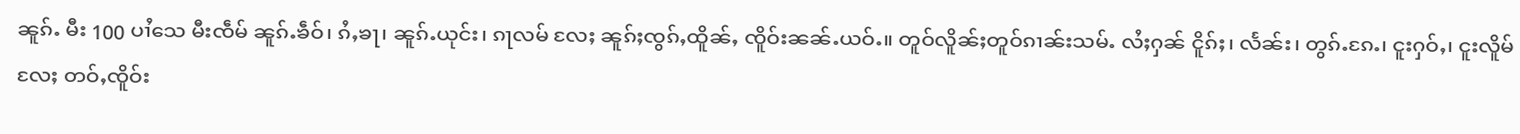ၼူၵ်ႉ မီး 100 ပၢႆသေ မီးၸဵမ် ၼူၵ်ႉၶဵဝ်၊ ၵႆႇၶႃ၊ ၼူၵ်ႉယုင်း၊ ၵႃလမ် လႄႈ ၼူၵ်ႈၸွၵ်ႇထိူၼ်ႇ ၸိူဝ်းၼၼ်ႉယဝ်ႉ။ တူဝ်လိူၼ်ႈတူဝ်ၵၢၼ်းသမ်ႉ လႆႈႁၼ် ငိူၵ်ႈ၊ လႅၼ်း၊ တွၵ်ႉၵႄႉ၊ ငူးႁဝ်ႇ၊ ငူးလိူမ် လႄႈ တဝ်ႇၸိူဝ်း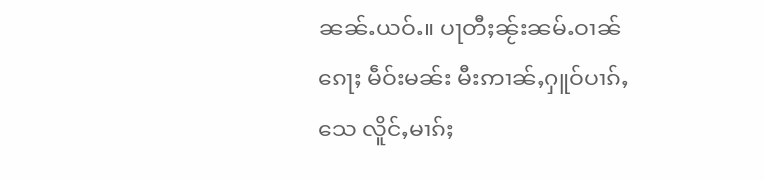ၼၼ်ႉယဝ်ႉ။ ပႃတီႈၼႂ်းၼမ်ႉဝၢၼ်ၵေႃႈ မဵဝ်းမၼ်း မီးဢၢၼ်ႇႁူဝ်ပၢၵ်ႇသေ လိူင်ႇမၢၵ်ႈ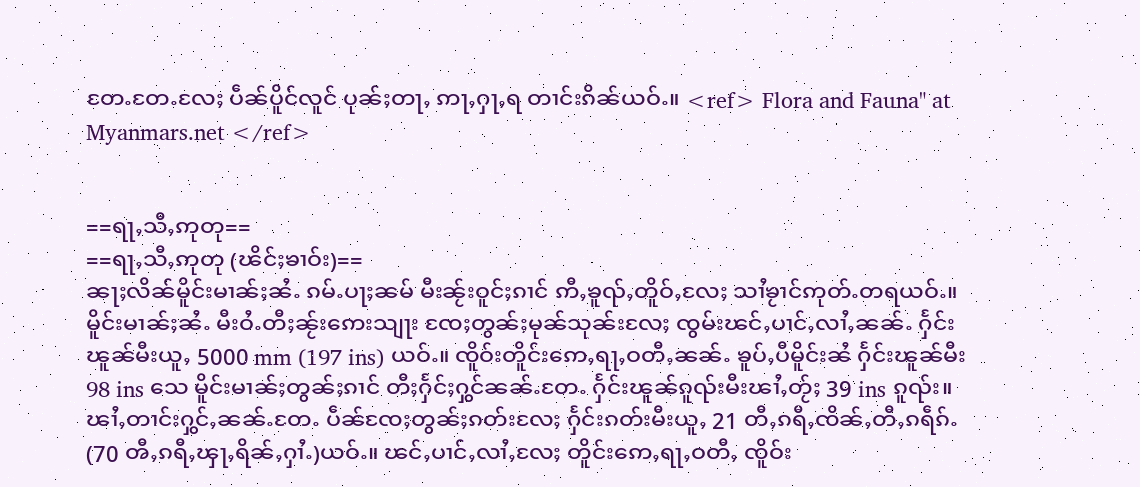တႄႉတႄႉလႄႈ ပဵၼ်ပိူင်လူင် ပုၼ်ႈတႃႇ ဢႃႇႁႃႇရ တၢင်းၵိၼ်ယဝ်ႉ။ <ref> Flora and Fauna" at Myanmars.net </ref>


==ရႃႇသီႇဢုတု==
==ရႃႇသီႇဢုတု (ၽိင်ႈၶၢဝ်း)==
ၼႃႈလိၼ်မိူင်းမၢၼ်ႈၼႆႉ ၵမ်ႉပႃႈၼမ် မီးၼႂ်းဝူင်ႈၵၢင် ဢီႇၶူၺ်ႇတိူဝ်ႇလႄႈ သၢႆၶႂၢင်ဢုတ်ႉတရယဝ်ႉ။ မိူင်းမၢၼ်ႈၼႆႉ မီးဝႆႉတီႈၼႂ်းဢေးသျႃး ၸႄႈတွၼ်ႈမုၼ်သုၼ်းလႄႈ ၸွမ်းၽင်ႇပၢင်ႇလၢႆႇၼၼ်ႉ ႁႅင်းၽူၼ်မီးယူႇ 5000 mm (197 ins) ယဝ်ႉ။ ၸိူဝ်းတိူင်းဢေႇရႃႇဝတီႇၼၼ်ႉ ၶူပ်ႇပီမိူင်းၼႆ ႁႅင်းၽူၼ်မီး 98 ins သေ မိူင်းမၢၼ်ႈတွၼ်ႈၵၢင် တီႈႁႅင်ႈႁွင်ၼၼ်ႉတႄႉ ႁႅင်းၽူၼ်ၵူၺ်းမီးၽၢႆႇတႂ်ႈ 39 ins ၵူၺ်း။ ၽၢႆႇတၢင်းႁွင်ႇၼၼ်ႉတႄႉ ပဵၼ်ၸႄႈတွၼ်ႈၵတ်းလႄႈ ႁႅင်းၵတ်းမီးယူႇ 21 တီႇၵရီႇၸိၼ်ႇတီႇၵရဵၵ်ႉ (70 ၻီႇၵရီႇၾႃႇရိၼ်ႇႁၢႆႉ)ယဝ်ႉ။ ၽင်ႇပၢင်ႇလၢႆႇလႄႈ တိူင်းဢေႇရႃႇဝတီႇ ၸိူဝ်း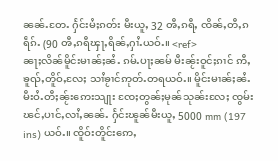ၼၼ်ႉတႄႉ ႁႅင်းမႆႈၵတ်း မီးယူႇ 32 ၻီႇၵရီႇ ၸိၼ်ႇတီႇၵရဵၵ်ႉ (90 ၻီႇၵရီၾႃႇရိၼ်ႇႁၢႆႉယဝ်ႉ။ <ref>
ၼႃႈလိၼ်မိူင်းမၢၼ်ႈၼႆႉ ၵမ်ႉပႃႈၼမ် မီးၼႂ်းဝူင်ႈၵၢင် ဢီႇၶူၺ်ႇတိူဝ်ႇလႄႈ သၢႆၶႂၢင်ဢုတ်ႉတရယဝ်ႉ။ မိူင်းမၢၼ်ႈၼႆႉ မီးဝႆႉတီႈၼႂ်းဢေးသျႃး ၸႄႈတွၼ်ႈမုၼ်သုၼ်းလႄႈ ၸွမ်းၽင်ႇပၢင်ႇလၢႆႇၼၼ်ႉ ႁႅင်းၽူၼ်မီးယူႇ 5000 mm (197 ins) ယဝ်ႉ။ ၸိူဝ်းတိူင်းဢေႇ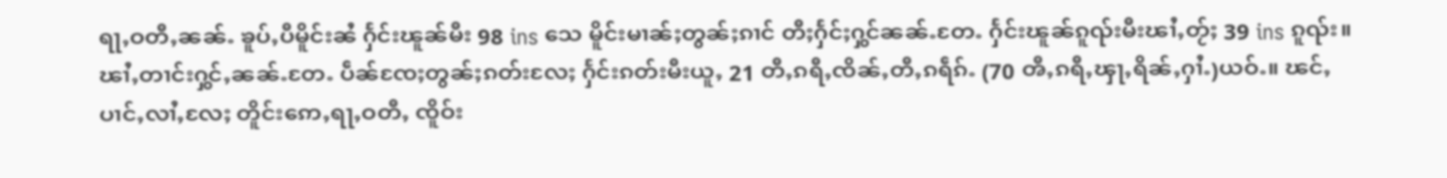ရႃႇဝတီႇၼၼ်ႉ ၶူပ်ႇပီမိူင်းၼႆ ႁႅင်းၽူၼ်မီး 98 ins သေ မိူင်းမၢၼ်ႈတွၼ်ႈၵၢင် တီႈႁႅင်ႈႁွင်ၼၼ်ႉတႄႉ ႁႅင်းၽူၼ်ၵူၺ်းမီးၽၢႆႇတႂ်ႈ 39 ins ၵူၺ်း။ ၽၢႆႇတၢင်းႁွင်ႇၼၼ်ႉတႄႉ ပဵၼ်ၸႄႈတွၼ်ႈၵတ်းလႄႈ ႁႅင်းၵတ်းမီးယူႇ 21 တီႇၵရီႇၸိၼ်ႇတီႇၵရဵၵ်ႉ (70 ၻီႇၵရီႇၾႃႇရိၼ်ႇႁၢႆႉ)ယဝ်ႉ။ ၽင်ႇပၢင်ႇလၢႆႇလႄႈ တိူင်းဢေႇရႃႇဝတီႇ ၸိူဝ်း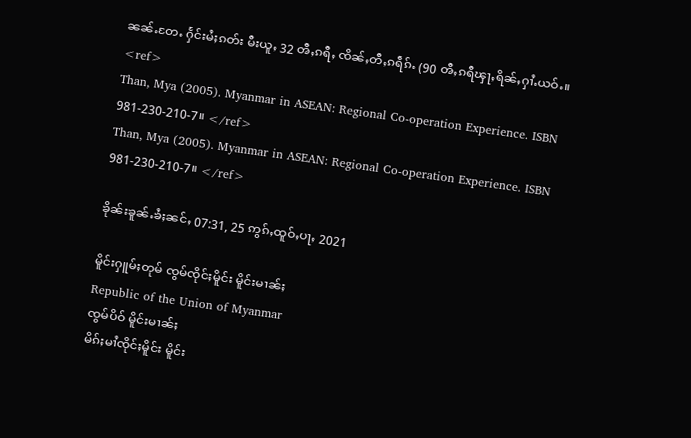ၼၼ်ႉတႄႉ ႁႅင်းမႆႈၵတ်း မီးယူႇ 32 ၻီႇၵရီႇ ၸိၼ်ႇတီႇၵရဵၵ်ႉ (90 ၻီႇၵရီၾႃႇရိၼ်ႇႁၢႆႉယဝ်ႉ။ <ref>
Than, Mya (2005). Myanmar in ASEAN: Regional Co-operation Experience. ISBN 981-230-210-7။ </ref>
Than, Mya (2005). Myanmar in ASEAN: Regional Co-operation Experience. ISBN 981-230-210-7။ </ref>

ၶိုၼ်းၶူၼ်ႉၶႆႈၼင်ႇ 07:31, 25 ဢွၵ်ႇထူဝ်ႇပႃႇ 2021

မိူင်းႁူမ်ႈတုမ် ၸွမ်ၸိုင်ႈမိူင်း မိူင်းမၢၼ်ႈ
Republic of the Union of Myanmar
ၸွမ်ပိဝ် မိူင်းမၢၼ်ႈ
မိၵ်ႈမၢႆၸိုင်ႈမိူင်း မိူင်း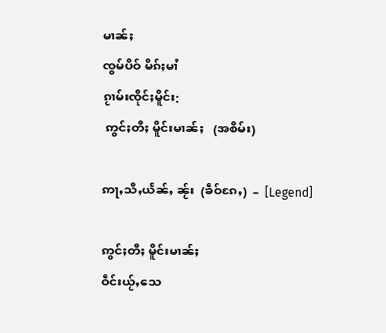မၢၼ်ႈ
ၸွမ်ပိဝ် မိၵ်ႈမၢႆ
ၵႂၢမ်းၸိုင်ႈမိူင်း:
 ဢွင်ႈတီႈ မိူင်းမၢၼ်ႈ   (အစိမ်း)

ဢႃႇသီႇယႅၼ်ႇ ၼႂ်း  (ၶဵဝ်ၵႄႇ)  –  [Legend]

ဢွင်ႈတီႈ မိူင်းမၢၼ်ႈ
ဝဵင်းယႂ်ႇသေ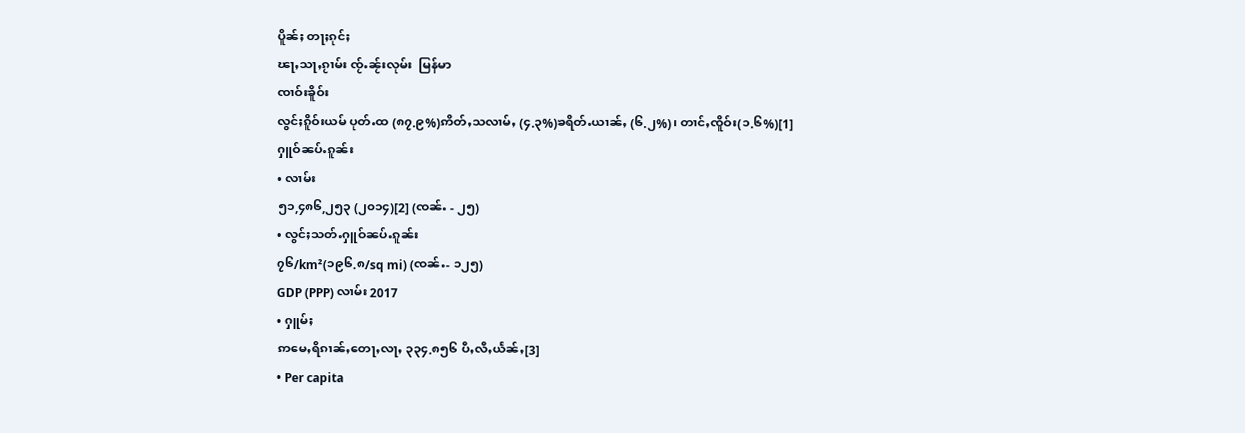ပိူၼ်ႈ တႃႈၵုင်ႈ
ၽႃႇသႃႇၵႂၢမ်း ၸႂ်ႉၼႂ်းလုမ်း  မြန်မာ
ၸၢဝ်းၶိူဝ်း
လွင်ႈၵိူဝ်းယမ် ပုတ်ႉထ (၈၇.၉%)ဢိတ်ႇသလၢမ်ႇ (၄.၃%)ၶရိတ်ႉယၢၼ်ႇ (၆.၂%)၊ တၢင်ႇၸိူဝ်း(၁.၆%)[1]
ႁူဝ်ၼပ်ႉၵူၼ်း
• လၢမ်း
၅၁,၄၈၆,၂၅၃ (၂၀၁၄)[2] (ၸၼ်ႉ - ၂၅)
• လွင်ႈသတ်ႉႁူဝ်ၼပ်ႉၵူၼ်း
၇၆/km²(၁၉၆.၈/sq mi) (ၸၼ်ႉ- ၁၂၅)
GDP (PPP) လၢမ်း 2017
• ႁူမ်ႈ
ဢမေႇရိၵၢၼ်ႇတေႃႇလႃႇ ၃၃၄.၈၅၆ ပီႇလီႇယႅၼ်ႇ[3]
• Per capita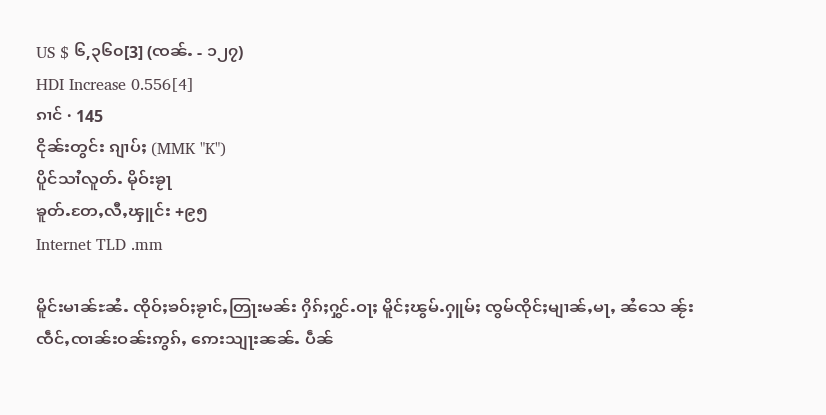US $ ၆,၃၆၀[3] (ၸၼ်ႉ - ၁၂၇)
HDI Increase 0.556[4]
ၵၢင် · 145
ငိုၼ်းတွင်း ၵျၢပ်ႈ (MMK "K")
ပိူင်သၢႆလူတ်ႉ မိုဝ်းၶႂႃ
ၶူတ်ႉတႄႇလီႇၾူင်း +၉၅
Internet TLD .mm

မိူင်းမၢၼ်ႊၼႆႉ ၸိုဝ်ႈၶဝ်ႈၶႂၢင်ႇတြႃးမၼ်း ႁိၵ်ႈႁွင်ႉဝႃႈ မိူင်ႈၽွမ်ႉႁူမ်ႈ ၸွမ်ၸိုင်ႈမျၢၼ်ႇမႃႇ ၼႆသေ ၼႂ်းၸဵင်ႇၸၢၼ်းဝၼ်းဢွၵ်ႇ ဢေးသျႃးၼၼ်ႉ ပဵၼ်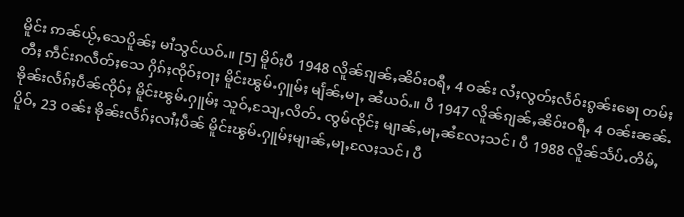မိူင်း ဢၼ်ယႂ်ႇသေပိူၼ်ႈ မၢႆသွင်ယဝ်ႉ။ [5] မိူဝ်ႈပီ 1948 လိူၼ်ၵျၼ်ႇၼိဝ်းဝရီႇ 4 ဝၼ်း လႆႈလွတ်ႈလႅဝ်းၵွၼ်းၶေႃ တမ်ႈတီႈ ဢဵင်းၵလဵတ်ႈသေ ႁိၵ်ႈၸိုဝ်ႈဝႃႈ မိူင်းၽွမ်ႉႁူမ်ႈ မျႅၼ်ႇမႃႇ ၼႆယဝ်ႉ။ ပီ 1947 လိူၼ်ၵျၼ်ႇၼိဝ်းဝရီႇ 4 ဝၼ်းၼၼ်ႉ ၶိုၼ်းလႅၵ်ႈပဵၼ်ၸိုဝ်ႈ မိူင်းၽွမ်ႉႁူမ်ႈ သူဝ်ႇသျႄႇလိတ်ႉ ၸွမ်ၸိုင်ႈ မျၢၼ်ႇမႃႇၼႆလႄႈသင်၊ ပီ 1988 လိူၼ်သႅပ်ႉတိမ်ႇပိူဝ်ႇ 23 ဝၼ်း ၶိုၼ်းလႅၵ်ႈလၢႆႈပဵၼ် မိူင်းၽွမ်ႉႁူမ်ႈမျၢၼ်ႇမႃႇလႄႈသင်၊ ပီ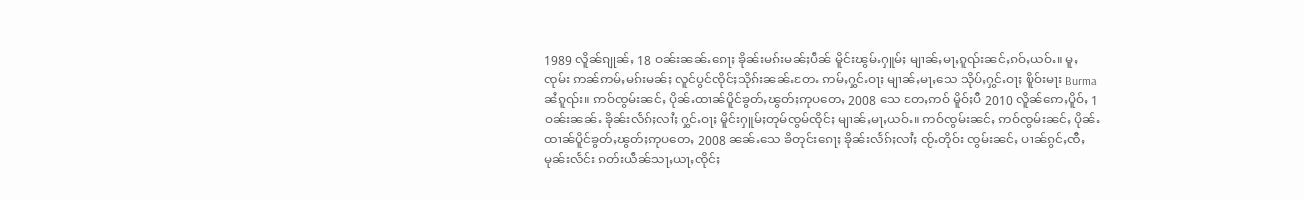1989 လိူၼ်ၵျုၼ်ႇ 18 ဝၼ်းၼၼ်ႉၵေႃႈ ၶိုၼ်းမၵ်းမၼ်ႈပဵၼ် မိူင်းၽွမ်ႉႁူမ်ႈ မျၢၼ်ႇမႃႇၵူၺ်းၼင်ႇၵဝ်ႇယဝ်ႉ။ မူႇၸုမ်း ဢၼ်ဢမ်ႇမၵ်းမၼ်ႈ လူင်ပွင်ၸိုင်ႈသိုၵ်းၼၼ်ႉတႄႉ ဢမ်ႇႁွင်ႉဝႃႈ မျၢၼ်ႇမႃႇသေ သိုပ်ႇႁွင်ႉဝႃႈ ၿိူဝ်းမႃး Burma ၼႆၵူၺ်း။ ဢဝ်ၸွမ်းၼင်ႇ ပိုၼ်ႉထၢၼ်ပိူင်ၶွတ်ႇၽွတ်ႈဢုပတေႇ 2008 သေ တႄႇဢဝ် မိူဝ်ႈပီ 2010 လိူၼ်ဢေႇပိူဝ်ႇ 1 ဝၼ်းၼၼ်ႉ ၶိုၼ်းလႅၵ်ႈလၢႆႈ ႁွင်ႉဝႃႈ မိူင်းႁူမ်ႈတုမ်ၸွမ်ၸိုင်ႈ မျၢၼ်ႇမႃႇယဝ်ႉ။ ဢဝ်ၸွမ်းၼင်ႇ ဢဝ်ၸွမ်းၼင်ႇ ပိုၼ်ႉထၢၼ်ပိူင်ၶွတ်ႇၽွတ်ႈဢုပတေႇ 2008 ၼၼ်ႉသေ ၶိတုင်းၵေႃႈ ၶိုၼ်းလႅၵ်ႈလၢႆႈ ၸႂ်ႉတိုဝ်း ၸွမ်းၼင်ႇ ပၢၼ်ၵွင်ႇၸီႇမုၼ်းလႅင်း ၵတ်းယဵၼ်သႃႇယႃႇၸိုင်ႈ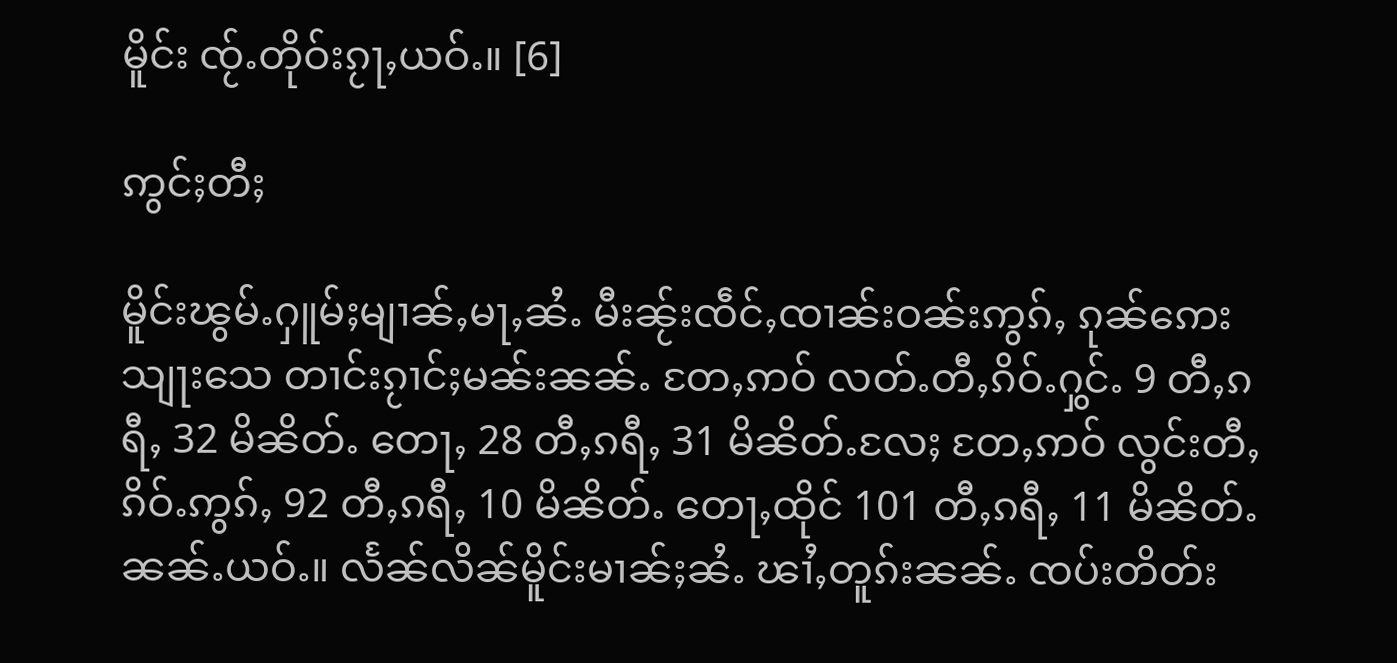မိူင်း ၸႂ်ႉတိုဝ်းၵႂႃႇယဝ်ႉ။ [6]

ဢွင်ႈတီႈ

မိူင်းၽွမ်ႉႁူမ်ႈမျၢၼ်ႇမႃႇၼႆႉ မီးၼႂ်းၸဵင်ႇၸၢၼ်းဝၼ်းဢွၵ်ႇ ၵုၼ်ဢေးသျႃးသေ တၢင်းၵႂၢင်ႈမၼ်းၼၼ်ႉ တႄႇဢဝ် လတ်ႉတီႇၵိဝ်ႉႁွင်ႉ 9 တီႇၵရီႇ 32 မိၼိတ်ႉ တေႃႇ 28 တီႇၵရီႇ 31 မိၼိတ်ႉလႄႈ တႄႇဢဝ် လွင်းတီႇၵိဝ်ႉဢွၵ်ႇ 92 တီႇၵရီႇ 10 မိၼိတ်ႉ တေႃႇထိုင် 101 တီႇၵရီႇ 11 မိၼိတ်ႉၼၼ်ႉယဝ်ႉ။ လႅၼ်လိၼ်မိူင်းမၢၼ်ႈၼႆႉ ၽၢႆႇတူၵ်းၼၼ်ႉ ၸပ်းတိတ်း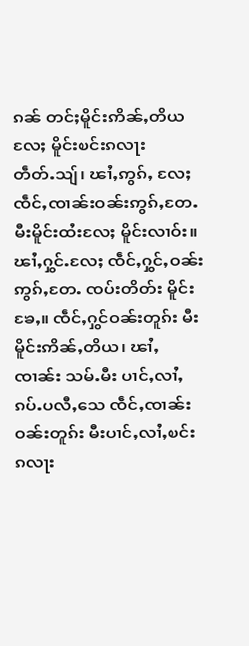ၵၼ် တင်ႈမိူင်းဢိၼ်ႇတိယလႄႈ မိူင်းၿင်းၵလႃးတဵတ်ႉသျ်၊ ၽၢႆႇဢွၵ်ႇ လႄႈ ၸဵင်ႇၸၢၼ်းဝၼ်းဢွၵ်ႇတႄႉ မီးမိူင်းထႆးလႄႈ မိူင်းလၢဝ်း။ ၽၢႆႇႁွင်ႉလႄႈ ၸဵင်ႇႁွင်ႇဝၼ်းဢွၵ်ႇတႄႉ ၸပ်းတိတ်း မိူင်းၶႄႇ။ ၸဵင်ႇႁွင်ဝၼ်းတူၵ်း မီးမိူင်းဢိၼ်ႇတိယ၊ ၽၢႆႇၸၢၼ်း သမ်ႉမီး ပၢင်ႇလၢႆႇၵပ်ႉပလီႇသေ ၸဵင်ႇၸၢၼ်းဝၼ်းတူၵ်း မီးပၢင်ႇလၢႆႇၿင်းၵလႃး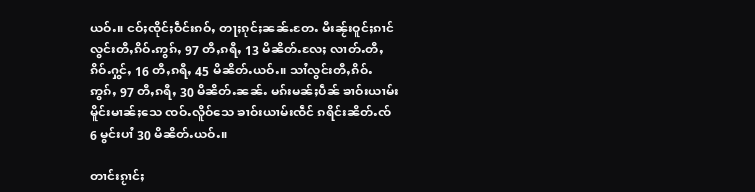ယဝ်ႉ။ ငဝ်ႈၸိုင်ႈဝဵင်းၵဝ်ႇ တႃႈၵုင်ႈၼၼ်ႉတႄႉ မီးၼႂ်းဝူင်ႈၵၢင် လွင်းတီႇၵိဝ်ႉဢွၵ်ႇ 97 တီႇၵရီႇ 13 မိၼိတ်ႉလႄႈ လၢတ်ႉတီႇၵိဝ်ႉႁွင်ႇ 16 တီႇၵရီႇ 45 မိၼိတ်ႉယဝ်ႉ။ သၢႆလွင်းတီႇၵိဝ်ႉဢွၵ်ႇ 97 တီႇၵရီႇ 30 မိၼိတ်ႉၼၼ်ႉ မၵ်းမၼ်ႈပဵၼ် ၶၢဝ်းယၢမ်းမိူင်းမၢၼ်ႈသေ ၸဝ်ႉလိူဝ်သေ ၶၢဝ်းယၢမ်းၸဵင် ၵရိင်းၼိတ်ႉၸ် 6 မွင်းပၢႆ 30 မိၼိတ်ႉယဝ်ႉ။

တၢင်းၵႂၢင်ႈ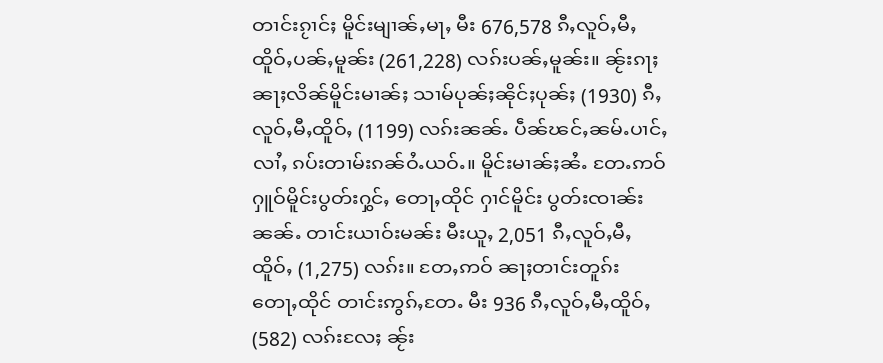တၢင်းၵႂၢင်ႈ မိူင်းမျၢၼ်ႇမႃႇ မီး 676,578 ၵီႇလူဝ်ႇမီႇထိူဝ်ႇပၼ်ႇမူၼ်း (261,228) လၵ်းပၼ်ႇမူၼ်း။ ၼႂ်းၵႃႈ ၼႃႈလိၼ်မိူင်းမၢၼ်ႈ သၢမ်ပုၼ်ႈၼိုင်ႈပုၼ်ႈ (1930) ၵီႇလူဝ်ႇမီႇထိူဝ်ႇ (1199) လၵ်းၼၼ်ႉ ပဵၼ်ၽင်ႇၼမ်ႉပၢင်ႇလၢႆႇ ၵပ်းတၢမ်းၵၼ်ဝႆႉယဝ်ႉ။ မိူင်းမၢၼ်ႈၼႆႉ တႄႉဢဝ် ႁူဝ်မိူင်းပွတ်းႁွင်ႇ တေႃႇထိုင် ႁၢင်မိူင်း ပွတ်းၸၢၼ်းၼၼ်ႉ တၢင်းယၢဝ်းမၼ်း မီးယူႇ 2,051 ၵီႇလူဝ်ႇမီႇထိူဝ်ႇ (1,275) လၵ်း။ တႄႇဢဝ် ၼႃႈတၢင်းတူၵ်း တေႃႇထိုင် တၢင်းဢွၵ်ႇတႄႉ မီး 936 ၵီႇလူဝ်ႇမီႇထိူဝ်ႇ (582) လၵ်းလႄႈ ၼႂ်း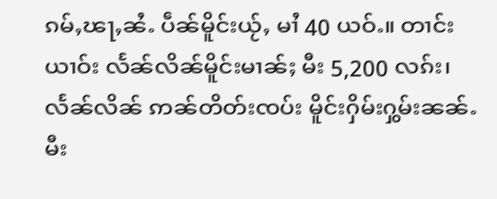ၵမ်ႇၽႃႇၼႆႉ ပဵၼ်မိူင်းယႂ်ႇ မၢႆ 40 ယဝ်ႉ။ တၢင်းယၢဝ်း လႅၼ်လိၼ်မိူင်းမၢၼ်ႈ မီး 5,200 လၵ်း၊ လႅၼ်လိၼ် ဢၼ်တိတ်းၸပ်း မိူင်းႁိမ်းႁွမ်းၼၼ်ႉ မီး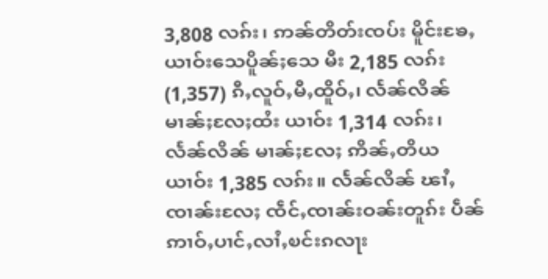3,808 လၵ်း၊ ဢၼ်တိတ်းၸပ်း မိူင်းၶႄႇ ယၢဝ်းသေပိူၼ်ႈသေ မီး 2,185 လၵ်း (1,357) ၵီႇလူဝ်ႇမီႇထိူဝ်ႇ၊ လႅၼ်လိၼ်မၢၼ်ႈလႄႈထႆး ယၢဝ်း 1,314 လၵ်း၊ လႅၼ်လိၼ် မၢၼ်ႈလႄႈ ဢိၼ်ႇတိယ ယၢဝ်း 1,385 လၵ်း။ လႅၼ်လိၼ် ၽၢႆႇၸၢၼ်းလႄႈ ၸဵင်ႇၸၢၼ်းဝၼ်းတူၵ်း ပဵၼ်ဢၢဝ်ႇပၢင်ႇလၢႆႇၿင်းၵလႃး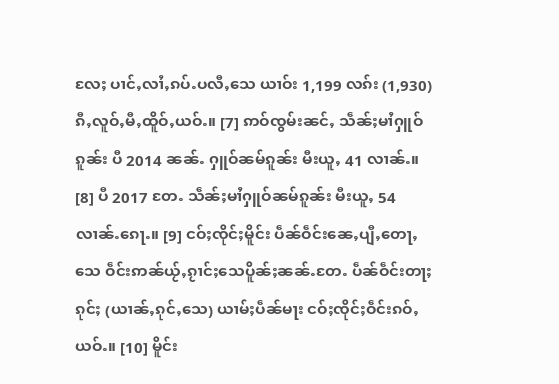လႄႈ ပၢင်ႇလၢႆႇၵပ်ႉပလီႇသေ ယၢဝ်း 1,199 လၵ်း (1,930) ၵီႇလူဝ်ႇမီႇထိူဝ်ႇယဝ်ႉ။ [7] ဢဝ်ၸွမ်းၼင်ႇ သဵၼ်ႈမၢႆႁူဝ်ၵူၼ်း ပီ 2014 ၼၼ်ႉ ႁူဝ်ၼမ်ၵူၼ်း မီးယူႇ 41 လၢၼ်ႉ။ [8] ပီ 2017 တႄႉ သဵၼ်ႈမၢႆႁူဝ်ၼမ်ၵူၼ်း မီးယူႇ 54 လၢၼ်ႉၵေႃႉ။ [9] ငဝ်ႈၸိုင်ႈမိူင်း ပဵၼ်ဝဵင်းၼေႇပျီႇတေႃႇသေ ဝဵင်းဢၼ်ယႂ်ႇၵႂၢင်ႈသေပိူၼ်ႈၼၼ်ႉတႄႉ ပဵၼ်ဝဵင်းတႃႈၵုင်ႈ (ယၢၼ်ႇၵုင်ႇသေ) ယၢမ်ႈပဵၼ်မႃး ငဝ်ႈၸိုင်ႈဝဵင်းၵဝ်ႇယဝ်ႉ။ [10] မိူင်း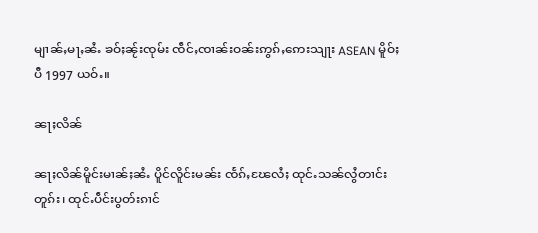မျၢၼ်ႇမႃႇၼႆႉ ၶဝ်ႈၼႂ်းၸုမ်း ၸဵင်ႇၸၢၼ်းဝၼ်းဢွၵ်ႇဢေးသျႃး ASEAN မိူဝ်ႈပီ 1997 ယဝ်ႉ။

ၼႃႈလိၼ်

ၼႃႈလိၼ်မိူင်းမၢၼ်ႈၼႆႉ ပိူင်လိူင်းမၼ်း ၸႅၵ်ႇၽႄလႆႈ ထုင်ႉသၼ်လွႆတၢင်းတူၵ်း၊ ထုင်ႉပဵင်းပွတ်းၵၢင်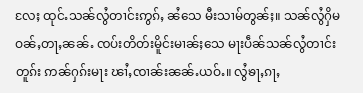လႄႈ ထုင်ႉသၼ်လွႆတၢင်းဢွၵ်ႇ ၼႆသေ မီးသၢမ်တွၼ်ႈ။ သၼ်လွႆႁိမဝၼ်ႇတႃႇၼၼ်ႉ ၸပ်းတိတ်းမိူင်းမၢၼ်ႈသေ မႃးပဵၼ်သၼ်လွႆတၢင်းတူၵ်း ဢၼ်ႁၵ်းမႃး ၽၢႆႇၸၢၼ်းၼၼ်ႉယဝ်ႉ။ လွႆၶႃႇၵႃႇ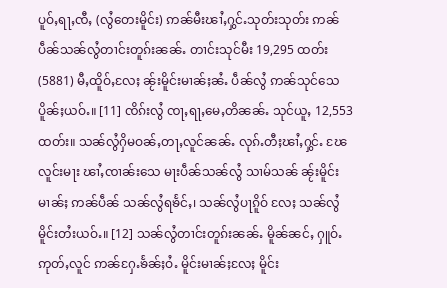ပူဝ်ႇရႃႇၸီႇ (လွႆတေးမိူင်း) ဢၼ်မီးၽၢႆႇႁွင်ႉသုတ်းသုတ်း ဢၼ်ပဵၼ်သၼ်လွႆတၢင်းတူၵ်းၼၼ်ႉ တၢင်းသုင်မီး 19,295 ထတ်း (5881) မီႇထိူဝ်ႇလႄႈ ၼႂ်းမိူင်းမၢၼ်ႈၼႆႉ ပဵၼ်လွႆ ဢၼ်သုင်သေပိူၼ်ႈယဝ်ႉ။ [11] ၸိၵ်းလွႆ ၸႃႇရႃႇမေႇတိၼၼ်ႉ သုင်ယူႇ 12,553 ထတ်း။ သၼ်လွႆႁိမဝၼ်ႇတႃႇလူင်ၼၼ်ႉ လုၵ်ႉတီႈၽၢႆႇႁွင်ႉ ၽႄလူင်းမႃး ၽၢႆႇၸၢၼ်းသေ မႃးပဵၼ်သၼ်လွႆ သၢမ်သၼ် ၼႂ်းမိူင်းမၢၼ်ႈ ဢၼ်ပဵၼ် သၼ်လွႆရၶႅင်ႇ၊ သၼ်လွႆပႃၵိူဝ် လႄႈ သၼ်လွႆမိူင်းတႆးယဝ်ႉ။ [12] သၼ်လွႆတၢင်းတူၵ်းၼၼ်ႉ မိူၼ်ၼင်ႇ ႁူဝ်ႉဢုတ်ႇလူင် ဢၼ်ႁႄႉၶႅၼ်ႈဝႆႉ မိူင်းမၢၼ်ႈလႄႈ မိူင်း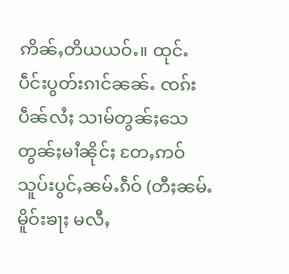ဢိၼ်ႇတိယယဝ်ႉ။ ထုင်ႉပဵင်းပွတ်းၵၢင်ၼၼ်ႉ ၸၵ်းပဵၼ်လႆႈ သၢမ်တွၼ်ႈသေ တွၼ်ႈမၢႆၼိုင်ႈ တႄႇဢဝ် သူပ်းပွင်ႇၼမ်ႉၵဵဝ် (တီႈၼမ်ႉမိူဝ်းၶႃႈ မလီႇ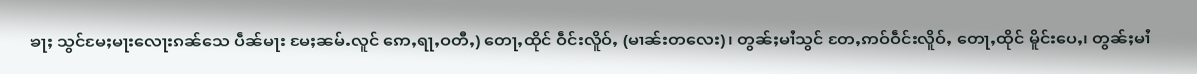ၶႃႈ သွင်မႄႈမႃးလေႃးၵၼ်သေ ပဵၼ်မႃး မႄႈၼမ်ႉလူင် ဢေႇရႃႇဝတီႇ) တေႃႇထိုင် ဝဵင်းလိူဝ်ႇ (မၢၼ်းတလေး)၊ တွၼ်ႈမၢႆသွင် တႄႇဢဝ်ဝဵင်းလိူဝ်ႇ တေႃႇထိုင် မိူင်းပေႇ၊ တွၼ်ႈမၢႆ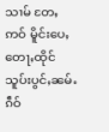သၢမ် တႄႇဢဝ် မိူင်းပေႇ တေႃႇထိုင် သူပ်းပွင်ႇၼမ်ႉၵဵဝ်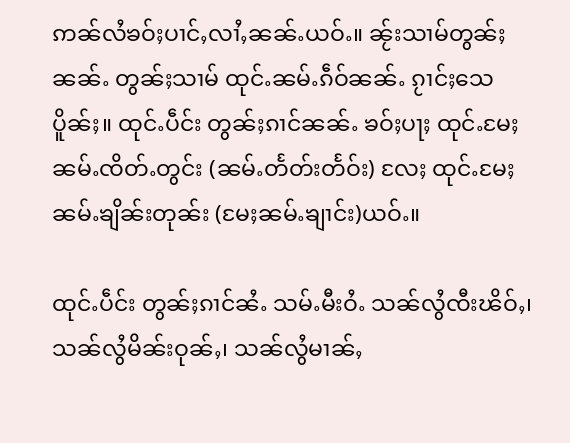ဢၼ်လႆၶဝ်ႈပၢင်ႇလၢႆႇၼၼ်ႉယဝ်ႉ။ ၼႂ်းသၢမ်တွၼ်ႈၼၼ်ႉ တွၼ်ႈသၢမ် ထုင်ႉၼမ်ႉၵဵဝ်ၼၼ်ႉ ၵႂၢင်ႈသေပိူၼ်ႈ။ ထုင်ႉပဵင်း တွၼ်ႈၵၢင်ၼၼ်ႉ ၶဝ်ႈပႃႈ ထုင်ႉမႄႈၼမ်ႉၸိတ်ႉတွင်း (ၼမ်ႉတႅတ်းတႅဝ်း) လႄႈ ထုင်ႉမႄႈၼမ်ႉၶျိၼ်းတုၼ်း (မႄႈၼမ်ႉၶျၢင်း)ယဝ်ႉ။

ထုင်ႉပဵင်း တွၼ်ႈၵၢင်ၼႆႉ သမ်ႉမီးဝႆႉ သၼ်လွႆၸီးၽိဝ်ႇ၊ သၼ်လွႆမိၼ်းဝုၼ်ႇ၊ သၼ်လွႆမၢၼ်ႇ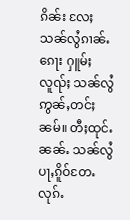ၵိၼ်း လႄႈ သၼ်လွႆၵၢၼ်ႉၵေႃး ႁူမ်ႈလူၺ်ႈ သၼ်လွႆဢွၼ်ႇတင်ႈၼမ်။ တီႈထုင်ႉၼၼ်ႉ သၼ်လွႆပႃႇၵိူဝ်တႄႉ လုၵ်ႉ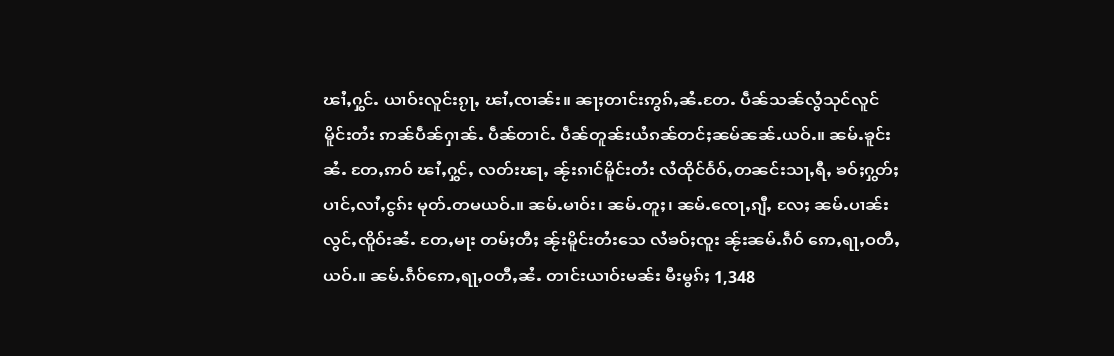ၽၢႆႇႁွင်ႉ ယၢဝ်းလူင်းၵႂႃႇ ၽၢႆႇၸၢၼ်း။ ၼႃႈတၢင်းဢွၵ်ႇၼႆႉတႄႉ ပဵၼ်သၼ်လွႆသုင်လူင် မိူင်းတႆး ဢၼ်ပဵၼ်ႁၢၼ်ႉ ပဵၼ်တၢင်ႉ ပဵၼ်တူၼ်းယႆၵၼ်တင်ႈၼမ်ၼၼ်ႉယဝ်ႉ။ ၼမ်ႉၶူင်းၼႆႉ တႄႇဢဝ် ၽၢႆႇႁွင်ႇ လတ်းၽႃႇ ၼႂ်းၵၢင်မိူင်းတႆး လႆထိုင်ဝႅဝ်ႇတၼင်းသႃႇရီႇ ၶဝ်ႈႁွတ်ႈ ပၢင်ႇလၢႆႇငွၵ်း မုတ်ႉတမယဝ်ႉ။ ၼမ်ႉမၢဝ်း၊ ၼမ်ႉတူႈ၊ ၼမ်ႉၸေႃႇၵျီႇ လႄႈ ၼမ်ႉပၢၼ်းလွင်ႇၸိူဝ်းၼႆႉ တႄႇမႃး တမ်ႈတီႈ ၼႂ်းမိူင်းတႆးသေ လႆၶဝ်ႈၸူး ၼႂ်းၼမ်ႉၵဵဝ် ဢေႇရႃႇဝတီႇယဝ်ႉ။ ၼမ်ႉၵဵဝ်ဢေႇရႃႇဝတီႇၼႆႉ တၢင်းယၢဝ်းမၼ်း မီးမွၵ်ႈ 1,348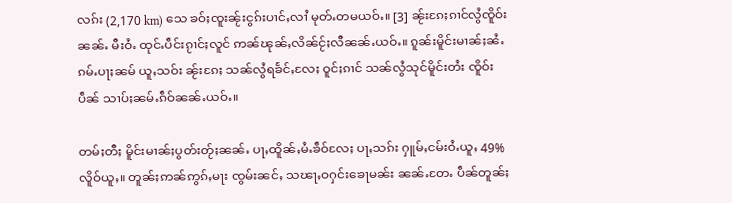လၵ်း (2,170 km) သေ ၶဝ်ႈၸူးၼႂ်းငွၵ်းပၢင်ႇလၢႆ မုတ်ႉတမယဝ်ႉ။ [3] ၼႂ်းၵႄႈၵၢင်လွႆၸိူဝ်းၼၼ်ႉ မီးဝႆႉ ထုင်ႉပဵင်းၵႂၢင်ႈလူင် ဢၼ်ၽုၼ်ႇလိၼ်ငႂ်ႈလီၼၼ်ႉယဝ်ႉ။ ၵူၼ်းမိူင်းမၢၼ်ႈၼႆႉ ၵမ်ႉပႃႈၼမ် ယူႇသဝ်း ၼႂ်းၵႄႈ သၼ်လွႆရၶႅင်ႇလႄႈ ဝူင်ႈၵၢင် သၼ်လွႆသုင်မိူင်းတႆး ၸိူဝ်းပဵၼ် သၢပ်ႈၼမ်ႉၵဵဝ်ၼၼ်ႉယဝ်ႉ။

တမ်ႈတီႈ မိူင်းမၢၼ်ႈပွတ်းတႂ်ႈၼၼ်ႉ ပႃႇထိူၼ်ႇမႆႉၶဵဝ်လႄႈ ပႃႇသၵ်း ႁူမ်ႇငမ်းဝႆႉယူႇ 49% လိူဝ်ယူႇ။ တူၼ်ႈဢၼ်ဢွၵ်ႇမႃး ၸွမ်းၼင်ႇ သၽႃႇဝႁင်းၶေႃမၼ်း ၼၼ်ႉတႄႉ ပဵၼ်တူၼ်ႈ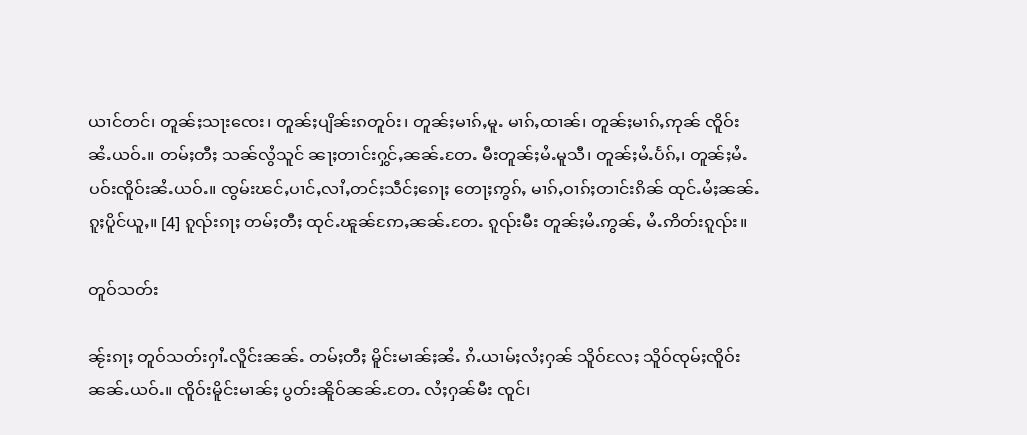ယၢင်တင်၊ တူၼ်ႈသႃးၸေး၊ တူၼ်ႈပျိၼ်းၵတူဝ်း၊ တူၼ်ႈမၢၵ်ႇမူႉ မၢၵ်ႇထၢၼ်၊ တူၼ်ႈမၢၵ်ႇဢုၼ် ၸိူဝ်းၼႆႉယဝ်ႉ။ တမ်ႈတီႈ သၼ်လွႆသူင် ၼႃႈတၢင်းႁွင်ႇၼၼ်ႉတႄႉ မီးတူၼ်ႈမႆႉမူသီ၊ တူၼ်ႈမႆႉပႅၵ်ႇ၊ တူၼ်ႈမႆႉပဝ်းၸိူဝ်းၼႆႉယဝ်ႉ။ ၸွမ်းၽင်ႇပၢင်ႇလၢႆႇတင်ႈသဵင်ႈၵေႃႈ တေႃႈဢွၵ်ႇ မၢၵ်ႇဝၢၵ်ႈတၢင်းၵိၼ် ထုင်ႉမႆႈၼၼ်ႉ ၵူႈပိူင်ယူႇ။ [4] ၵူၺ်းၵႃႈ တမ်ႈတီႈ ထုင်ႉၽူၼ်ဢႄႇၼၼ်ႉတႄႉ ၵူၺ်းမီး တူၼ်ႈမႆႉဢွၼ်ႇ မႆႉဢိတ်းၵူၺ်း။

တူဝ်သတ်း

ၼႂ်းၵႃႈ တူဝ်သတ်းႁၢႆႉလိူင်းၼၼ်ႉ တမ်ႈတီႈ မိူင်းမၢၼ်ႈၼႆႉ ၵႆႉယၢမ်ႈလႆႈႁၼ် သိူဝ်လႄႈ သိူဝ်ၸုမ်ႈၸိူဝ်းၼၼ်ႉယဝ်ႉ။ ၸိူဝ်းမိူင်းမၢၼ်ႈ ပွတ်းၼိူဝ်ၼၼ်ႉတႄႉ လႆႈႁၼ်မီး ၸူင်၊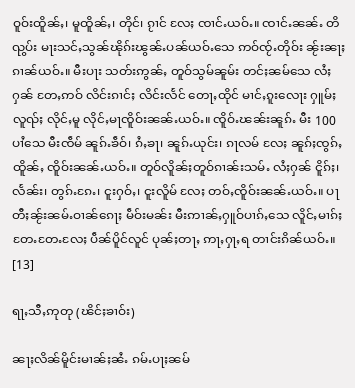ဝူဝ်းထိူၼ်ႇ၊ မူထိူၼ်ႇ၊ တိုင်၊ ၵႂၢင် လႄႈ ၸၢင်ႉယဝ်ႉ။ ၸၢင်ႉၼၼ်ႉ တိၺွပ်း မႃးသင်ႇသွၼ်ၽိုၵ်းၽွၼ်ႉပၼ်ယဝ်ႉသေ ဢဝ်ၸႂ်ႉတိုဝ်း ၼႂ်းၼႃႈၵၢၼ်ယဝ်ႉ။ မီးပႃး သတ်းဢွၼ်ႇ တူဝ်သွမ်ၼူမ်း တင်ႈၼမ်သေ လႆႈႁၼ် တႄႇဢဝ် လိင်းၵၢင်ႈ လိင်းလႅင် တေႃႇထိုင် မၢင်ႇၵူးလေႃး ႁူမ်ႈလူၺ်ႈ လိုင်ႇမူ လိုင်ႇမႃၸိူဝ်းၼၼ်ႉယဝ်ႉ။ ၸိူဝ်ႉၽၼ်းၼူၵ်ႉ မီး 100 ပၢႆသေ မီးၸဵမ် ၼူၵ်ႉၶဵဝ်၊ ၵႆႇၶႃ၊ ၼူၵ်ႉယုင်း၊ ၵႃလမ် လႄႈ ၼူၵ်ႈၸွၵ်ႇထိူၼ်ႇ ၸိူဝ်းၼၼ်ႉယဝ်ႉ။ တူဝ်လိူၼ်ႈတူဝ်ၵၢၼ်းသမ်ႉ လႆႈႁၼ် ငိူၵ်ႈ၊ လႅၼ်း၊ တွၵ်ႉၵႄႉ၊ ငူးႁဝ်ႇ၊ ငူးလိူမ် လႄႈ တဝ်ႇၸိူဝ်းၼၼ်ႉယဝ်ႉ။ ပႃတီႈၼႂ်းၼမ်ႉဝၢၼ်ၵေႃႈ မဵဝ်းမၼ်း မီးဢၢၼ်ႇႁူဝ်ပၢၵ်ႇသေ လိူင်ႇမၢၵ်ႈတႄႉတႄႉလႄႈ ပဵၼ်ပိူင်လူင် ပုၼ်ႈတႃႇ ဢႃႇႁႃႇရ တၢင်းၵိၼ်ယဝ်ႉ။ [13]

ရႃႇသီႇဢုတု (ၽိင်ႈၶၢဝ်း)

ၼႃႈလိၼ်မိူင်းမၢၼ်ႈၼႆႉ ၵမ်ႉပႃႈၼမ်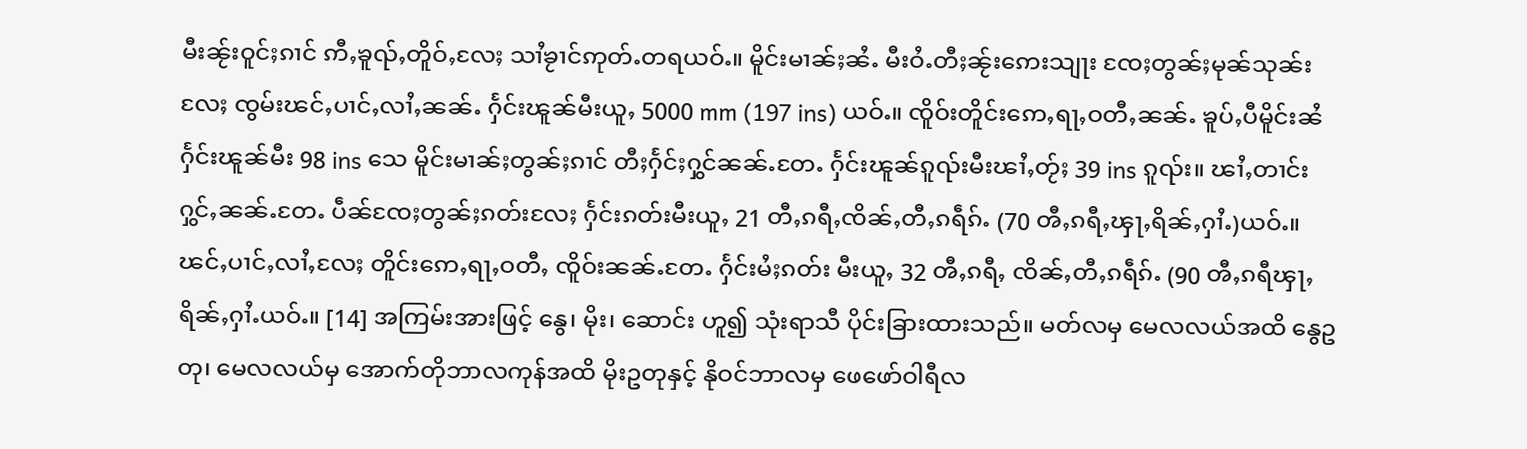မီးၼႂ်းဝူင်ႈၵၢင် ဢီႇၶူၺ်ႇတိူဝ်ႇလႄႈ သၢႆၶႂၢင်ဢုတ်ႉတရယဝ်ႉ။ မိူင်းမၢၼ်ႈၼႆႉ မီးဝႆႉတီႈၼႂ်းဢေးသျႃး ၸႄႈတွၼ်ႈမုၼ်သုၼ်းလႄႈ ၸွမ်းၽင်ႇပၢင်ႇလၢႆႇၼၼ်ႉ ႁႅင်းၽူၼ်မီးယူႇ 5000 mm (197 ins) ယဝ်ႉ။ ၸိူဝ်းတိူင်းဢေႇရႃႇဝတီႇၼၼ်ႉ ၶူပ်ႇပီမိူင်းၼႆ ႁႅင်းၽူၼ်မီး 98 ins သေ မိူင်းမၢၼ်ႈတွၼ်ႈၵၢင် တီႈႁႅင်ႈႁွင်ၼၼ်ႉတႄႉ ႁႅင်းၽူၼ်ၵူၺ်းမီးၽၢႆႇတႂ်ႈ 39 ins ၵူၺ်း။ ၽၢႆႇတၢင်းႁွင်ႇၼၼ်ႉတႄႉ ပဵၼ်ၸႄႈတွၼ်ႈၵတ်းလႄႈ ႁႅင်းၵတ်းမီးယူႇ 21 တီႇၵရီႇၸိၼ်ႇတီႇၵရဵၵ်ႉ (70 ၻီႇၵရီႇၾႃႇရိၼ်ႇႁၢႆႉ)ယဝ်ႉ။ ၽင်ႇပၢင်ႇလၢႆႇလႄႈ တိူင်းဢေႇရႃႇဝတီႇ ၸိူဝ်းၼၼ်ႉတႄႉ ႁႅင်းမႆႈၵတ်း မီးယူႇ 32 ၻီႇၵရီႇ ၸိၼ်ႇတီႇၵရဵၵ်ႉ (90 ၻီႇၵရီၾႃႇရိၼ်ႇႁၢႆႉယဝ်ႉ။ [14] အကြမ်းအားဖြင့် နွေ၊ မိုး၊ ဆောင်း ဟူ၍ သုံးရာသီ ပိုင်းခြားထားသည်။ မတ်လမှ မေလလယ်အထိ နွေဥတု၊ မေလလယ်မှ အောက်တိုဘာလကုန်အထိ မိုးဥတုနှင့် နိုဝင်ဘာလမှ ဖေဖော်ဝါရီလ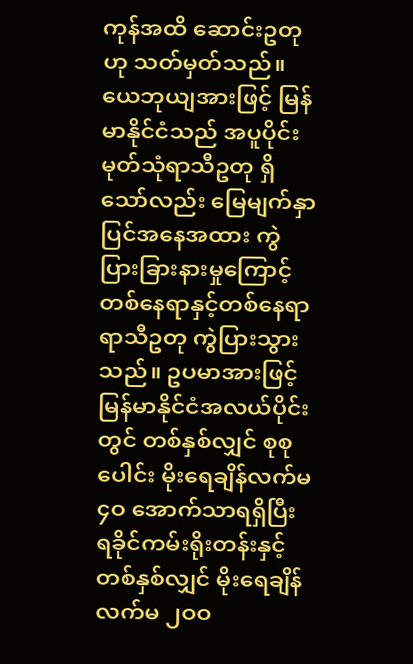ကုန်အထိ ဆောင်းဥတုဟု သတ်မှတ်သည်။ ယေဘုယျအားဖြင့် မြန်မာနိုင်ငံသည် အပူပိုင်းမုတ်သုံရာသီဥတု ရှိသော်လည်း မြေမျက်နှာပြင်အနေအထား ကွဲပြားခြားနားမှုကြောင့် တစ်နေရာနှင့်တစ်နေရာ ရာသီဥတု ကွဲပြားသွားသည်။ ဥပမာအားဖြင့် မြန်မာနိုင်ငံအလယ်ပိုင်းတွင် တစ်နှစ်လျှင် စုစုပေါင်း မိုးရေချိန်လက်မ ၄ဝ အောက်သာရရှိပြီး ရခိုင်ကမ်းရိုးတန်းနှင့် တစ်နှစ်လျှင် မိုးရေချိန် လက်မ ၂ဝဝ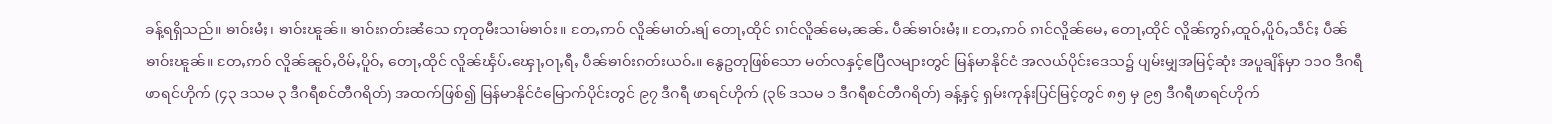ခန့်ရရှိသည်။ ၶၢဝ်းမႆႈ၊ ၶၢဝ်းၽူၼ်၊၊ ၶၢဝ်းၵတ်းၼႆသေ ဢုတုမီးသၢမ်ၶၢဝ်း။ တႄႇဢဝ် လိူၼ်မၢတ်ႉၶျ် တေႃႇထိုင် ၵၢင်လိူၼ်မေႇၼၼ်ႉ ပဵၼ်ၶၢဝ်းမႆႈ။ တႄႇဢဝ် ၵၢင်လိူၼ်မေႇ တေႃႇထိုင် လိူၼ်ဢွၵ်ႇထူဝ်ႇပိူဝ်ႇသဵင်ႈ ပဵၼ်ၶၢဝ်းၽူၼ်။ တႄႇဢဝ် လိူၼ်ၼူဝ်ႇဝိမ်ႇပိူဝ်ႇ တေႃႇထိုင် လိူၼ်ၾႅပ်ႉၾေႃႇဝႃႇရီႇ ပဵၼ်ၶၢဝ်းၵတ်းယဝ်ႉ။ နွေဥတုဖြစ်သော မတ်လနှင့်ဧပြီလများတွင် မြန်မာနိုင်ငံ အလယ်ပိုင်းဒေသ၌ ပျမ်းမျှအမြင့်ဆုံး အပူချိန်မှာ ၁၁ဝ ဒီဂရီဖာရင်ဟိုက် (၄၃ ဒသမ ၃ ဒီဂရီစင်တီဂရိတ်) အထက်ဖြစ်၍ မြန်မာနိုင်ငံမြောက်ပိုင်းတွင် ၉၇ ဒီဂရီ ဖာရင်ဟိုက် (၃၆ ဒသမ ၁ ဒီဂရီစင်တီဂရိတ်) ခန့်နှင့် ရှမ်းကုန်းပြင်မြင့်တွင် ၈၅ မှ ၉၅ ဒီဂရီဖာရင်ဟိုက်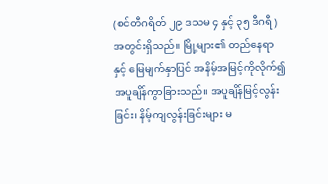(စင်တီဂရိတ် ၂၉ ဒသမ ၄ နှင့် ၃၅ ဒီဂရီ) အတွင်းရှိသည်။ မြို့များ၏ တည်နေရာနှင့် မြေမျက်နှာပြင် အနိမ့်အမြင့်ကိုလိုက်၍ အပူချိန်ကွာခြားသည်။ အပူချိန်မြင့်လွန်းခြင်း၊ နိမ့်ကျလွန်းခြင်းများ မ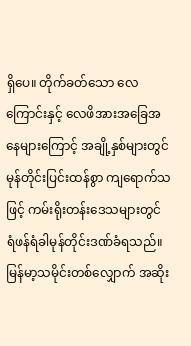ရှိပေ။ တိုက်ခတ်သော လေကြောင်းနှင့် လေဖိအားအခြေအနေများကြောင့် အချို့နှစ်များတွင် မုန်တိုင်းပြင်းထန်စွာ ကျရောက်သဖြင့် ကမ်းရိုးတန်းဒေသများတွင် ရံဖန်ရံခါမုန်တိုင်းဒဏ်ခံရသည်။ မြန်မာ့သမိုင်းတစ်လျှောက် အဆိုး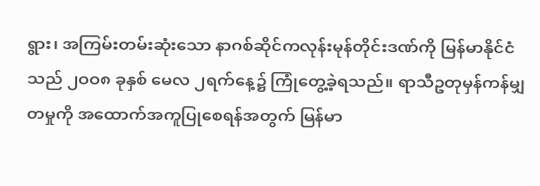ရွား၊ အကြမ်းတမ်းဆုံးသော နာဂစ်ဆိုင်ကလုန်းမုန်တိုင်းဒဏ်ကို မြန်မာနိုင်ငံသည် ၂ဝဝ၈ ခုနှစ် မေလ ၂ရက်နေ့၌ ကြုံတွေ့ခဲ့ရသည်။ ရာသီဥတုမှန်ကန်မျှတမှုကို အထောက်အကူပြုစေရန်အတွက် မြန်မာ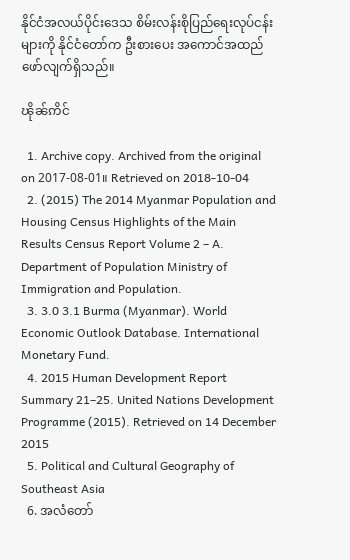နိုင်ငံအလယ်ပိုင်းဒေသ စိမ်းလန်းစိုပြည်ရေးလုပ်ငန်းများကို နိုင်ငံတော်က ဦးစားပေး အကောင်အထည်ဖော်လျက်ရှိသည်။

ၽိုၼ်ဢိင်

  1. Archive copy. Archived from the original on 2017-08-01။ Retrieved on 2018-10-04
  2. (2015) The 2014 Myanmar Population and Housing Census Highlights of the Main Results Census Report Volume 2 – A. Department of Population Ministry of Immigration and Population.
  3. 3.0 3.1 Burma (Myanmar). World Economic Outlook Database. International Monetary Fund.
  4. 2015 Human Development Report Summary 21–25. United Nations Development Programme (2015). Retrieved on 14 December 2015
  5. Political and Cultural Geography of Southeast Asia
  6. အလံတော်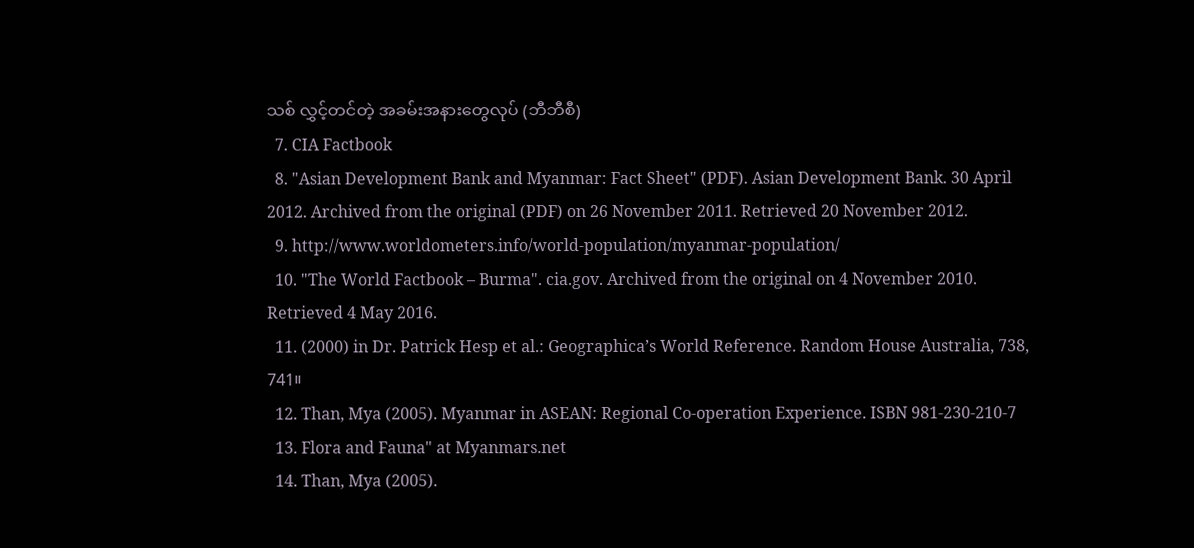သစ် လွှင့်တင်တဲ့ အခမ်းအနားတွေလုပ် (ဘီဘီစီ)
  7. CIA Factbook
  8. "Asian Development Bank and Myanmar: Fact Sheet" (PDF). Asian Development Bank. 30 April 2012. Archived from the original (PDF) on 26 November 2011. Retrieved 20 November 2012.
  9. http://www.worldometers.info/world-population/myanmar-population/
  10. "The World Factbook – Burma". cia.gov. Archived from the original on 4 November 2010. Retrieved 4 May 2016.
  11. (2000) in Dr. Patrick Hesp et al.: Geographica’s World Reference. Random House Australia, 738, 741။
  12. Than, Mya (2005). Myanmar in ASEAN: Regional Co-operation Experience. ISBN 981-230-210-7
  13. Flora and Fauna" at Myanmars.net
  14. Than, Mya (2005).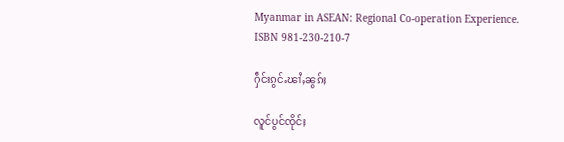Myanmar in ASEAN: Regional Co-operation Experience. ISBN 981-230-210-7

ႁဵင်းၵွင်ႉၽၢႆႇၼွၵ်ႈ

လူင်ပွင်ၸိုင်ႈ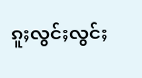ၵူႈလွင်ႈလွင်ႈ